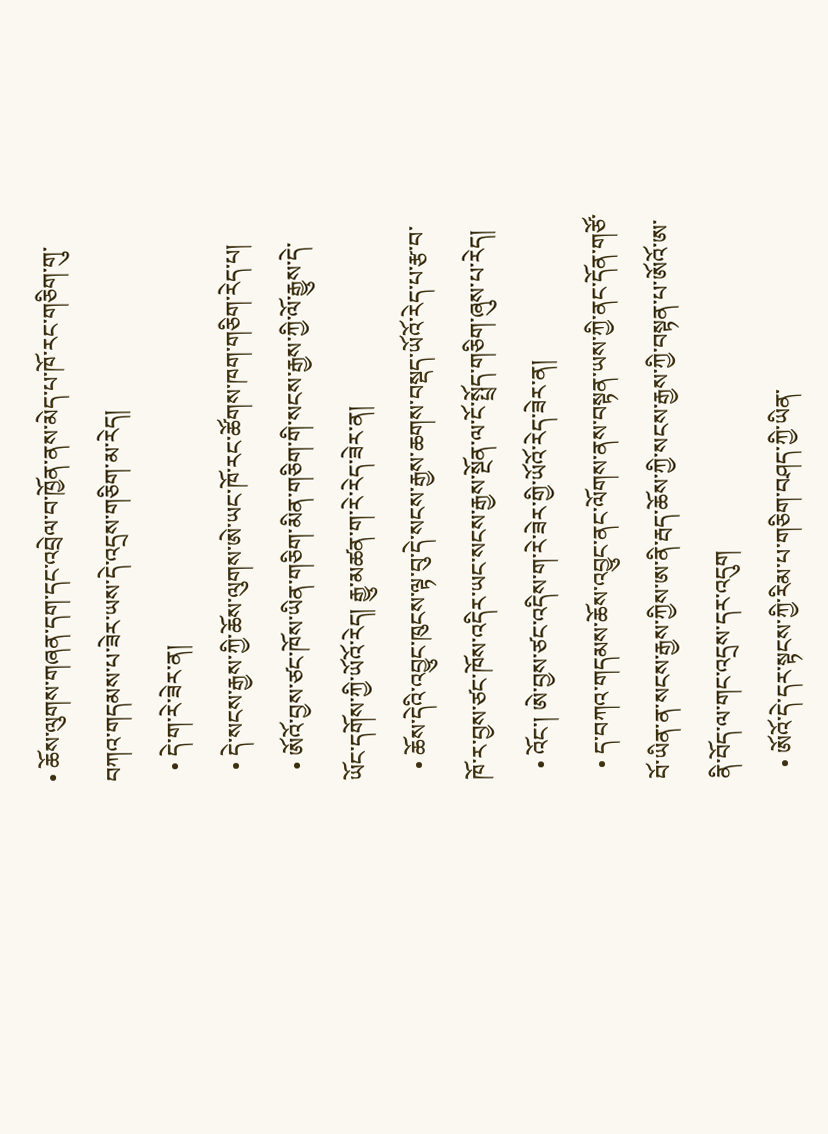• ཆོས་ལུགས་གཞན་དག་དང་འབྲེལ་བ་ཁྱོན་ནས་མེད་པ་ཁོ་རང་གཅིག་གུ་བཀའ་གདམས་པ་ཟེར་ཡས་དེ་འདྲས་གཅིག་མ་རེད།
  • དེ་ག་རེ་ཟེར་ན།
  • དེ་སངས་རྒྱས་ཀྱི་ཆོས་ལུགས་ཨེ་ཡང་ཁོ་རང་ཚོགས་ཁག་གཅིག་རེད་པ།
  • ཨོའོ་བྱས་ཙང་ཁོས་ཡིན་གཅིག་མིན་གཅིག་གི་སངས་རྒྱས་ཀྱི་ལོ་རྒྱུས་དེ་ཡོང་དགོས་ཀྱི་ཡོའོ་རེད། རྒྱུ་མཚན་ག་རེ་རེད་ཟེར་ན།
  • ཆོས་དེའི་འབྱུང་ཁུངས་ལྟ་བུ་དེ་སངས་རྒྱས་ཆགས་བསྡད་ཡོའོ་རེད་པ་རྩ་བ་ཁོ་ར་བྱས་ཙང་ཁོས་འདིར་ཡང་སངས་རྒྱས་སྔོན་ལ་ངོ་སྤྲོད་གཅིག་ཞུས་པ་རེད།
  • འོང་། ཨེ་བྱས་ཙང་འདིས་ག་རེ་ཟེར་གྱི་ཡོའོ་རེད་ཟེར་ན།
  • ད་བཀའ་གདམས་ཆོས་འབྱུང་ནང་ལོགས་ནས་བསྟན་ཡས་ཀྱི་ནང་དོན་གཙོ་བོ་ཡིན་ན་སངས་རྒྱས་ཀྱིས་ཨ་ནི་རྦད་ཆོས་ཀྱི་སངས་རྒྱས་ཀྱི་བསྟན་པ་ཨོའོ་ཨ་ནི་བོད་ལ་གང་འདྲས་དར་འདུག
  • ཨོའོ་དེ་དར་སྟངས་ཀྱི་རིམ་པ་གཅིག་བཤད་ཀྱི་ཡིན་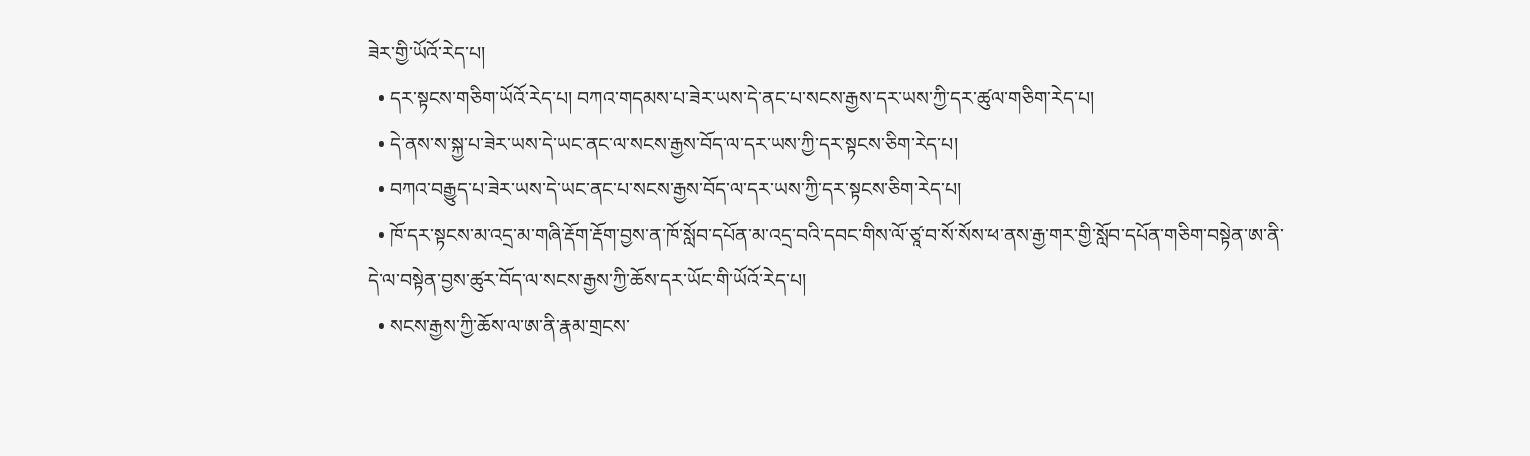ཟེར་གྱི་ཡོའོ་རེད་པ།
  • དར་སྟངས་གཅིག་ཡོའོ་རེད་པ། བཀའ་གདམས་པ་ཟེར་ཡས་དེ་ནང་པ་སངས་རྒྱས་དར་ཡས་ཀྱི་དར་ཚུལ་གཅིག་རེད་པ།
  • དེ་ནས་ས་སྐྱ་པ་ཟེར་ཡས་དེ་ཡང་ནང་ལ་སངས་རྒྱས་བོད་ལ་དར་ཡས་ཀྱི་དར་སྟངས་ཅིག་རེད་པ།
  • བཀའ་བརྒྱུད་པ་ཟེར་ཡས་དེ་ཡང་ནང་པ་སངས་རྒྱས་བོད་ལ་དར་ཡས་ཀྱི་དར་སྟངས་ཅིག་རེད་པ།
  • ཁོ་དར་སྟངས་མ་འདྲ་མ་གཞི་རྡོག་རྡོག་བྱས་ན་ཁོ་སློབ་དཔོན་མ་འདྲ་བའི་དབང་གིས་ལོ་ཙཱ་བ་སོ་སོས་ཕ་ནས་རྒྱ་གར་གྱི་སློབ་དཔོན་གཅིག་བསྟེན་ཨ་ནི་དེ་ལ་བསྟེན་བྱས་ཚུར་བོད་ལ་སངས་རྒྱས་ཀྱི་ཆོས་དར་ཡོང་གི་ཡོའོ་རེད་པ།
  • སངས་རྒྱས་ཀྱི་ཆོས་ལ་ཨ་ནི་རྣམ་གྲངས་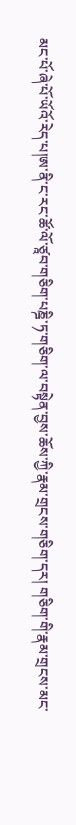མང་པོ་ཞེ་པོ་ཡོའོ་རེད་པ།ཨ་ནི་ང་རང་ཚོ་ལོ་ཙཱབ་གཅིག་པཎྜི་ཏ་གཅིག་ལ་བསྟེན་བྱས་ཆོས་ཀྱི་རྣམ་གྲངས་གཅིག་དར། གཅིག་གི་རྣམ་གྲངས་མང་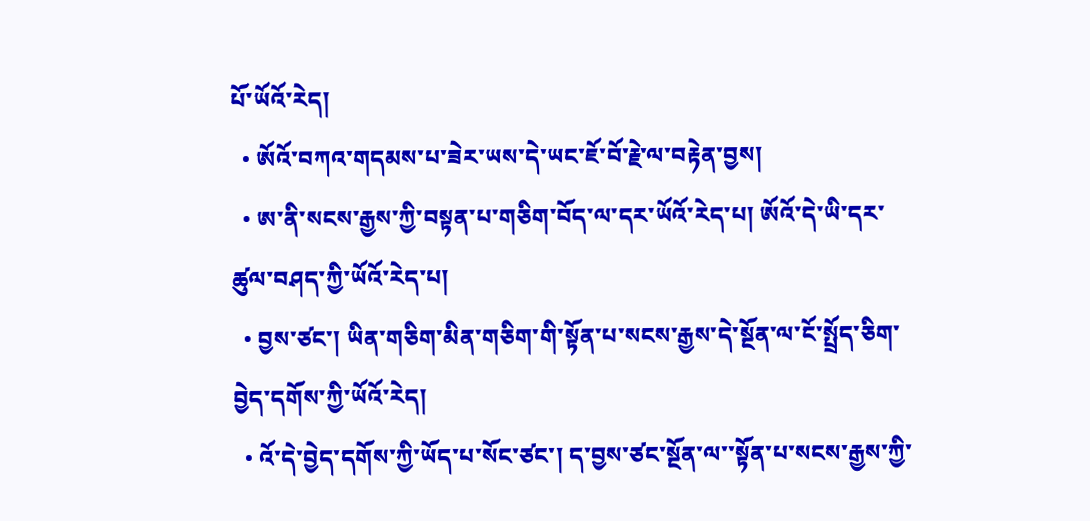པོ་ཡོའོ་རེད།
  • ཨོའོ་བཀའ་གདམས་པ་ཟེར་ཡས་དེ་ཡང་ཇོ་བོ་རྗེ་ལ་བརྟེན་བྱས།
  • ཨ་ནི་སངས་རྒྱས་ཀྱི་བསྟན་པ་གཅིག་བོད་ལ་དར་ཡོའོ་རེད་པ། ཨོའོ་དེ་ཡི་དར་ཚུལ་བཤད་ཀྱི་ཡོའོ་རེད་པ།
  • བྱས་ཙང་། ཡིན་གཅིག་མིན་གཅིག་གི་སྟོན་པ་སངས་རྒྱས་དེ་སྔོན་ལ་ངོ་སྤྲོད་ཅིག་བྱེད་དགོས་ཀྱི་ཡོའོ་རེད།
  • འོ་དེ་བྱེད་དགོས་ཀྱི་ཡོད་པ་སོང་ཙང་། ད་བྱས་ཙང་སྔོན་ལ་་སྟོན་པ་སངས་རྒྱས་ཀྱི་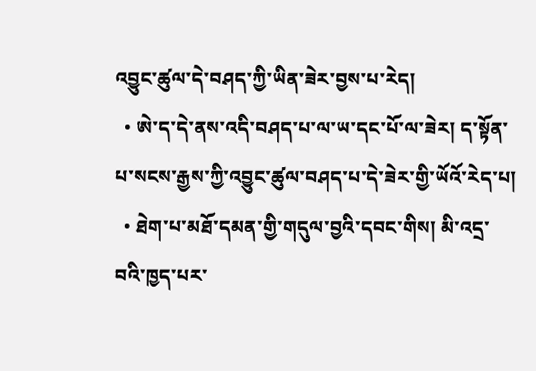འབྱུང་ཚུལ་དེ་བཤད་ཀྱི་ཡིན་ཟེར་བྱས་པ་རེད།
  • ཨེ་ད་དེ་ནས་འདི་བཤད་པ་ལ་ཡ་དང་པོ་ལ་ཟེར། ད་སྟོན་པ་སངས་རྒྱས་ཀྱི་འབྱུང་ཚུལ་བཤད་པ་དེ་ཟེར་གྱི་ཡོའོ་རེད་པ།
  • ཐེག་པ་མཐོ་དམན་གྱི་གདུལ་བྱའི་དབང་གིས། མི་འདྲ་བའི་ཁྱད་པར་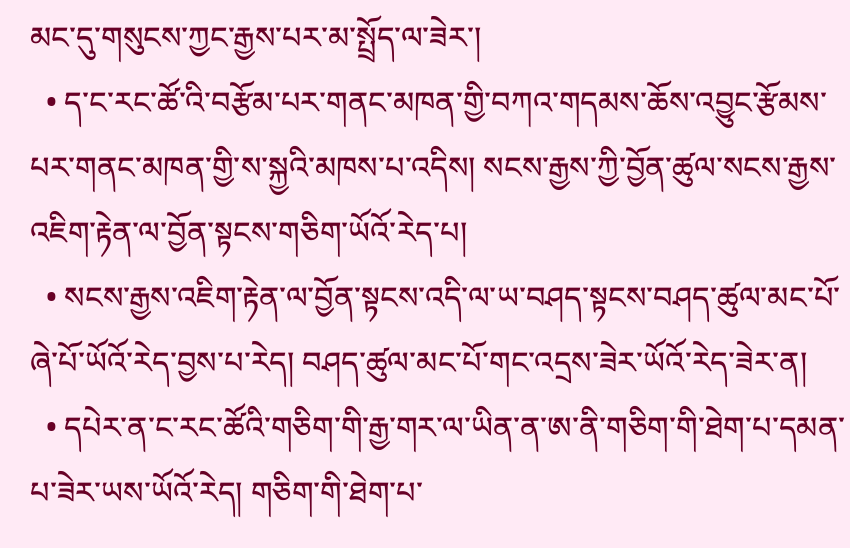མང་དུ་གསུངས་ཀྱང་རྒྱས་པར་མ་སྤྲོད་ལ་ཟེར་།
  • ད་ང་རང་ཚོ་འི་བརྩོམ་པར་གནང་མཁན་གྱི་བཀའ་གདམས་ཆོས་འབྱུང་རྩོམས་པར་གནང་མཁན་གྱི་ས་སྐྱའི་མཁས་པ་འདིས། སངས་རྒྱས་ཀྱི་བྱོན་ཚུལ་སངས་རྒྱས་འཇིག་རྟེན་ལ་བྱོན་སྟངས་གཅིག་ཡོའོ་རེད་པ།
  • སངས་རྒྱས་འཇིག་རྟེན་ལ་བྱོན་སྟངས་འདི་ལ་ཡ་བཤད་སྟངས་བཤད་ཚུལ་མང་པོ་ཞེ་པོ་ཡོའོ་རེད་བྱས་པ་རེད། བཤད་ཚུལ་མང་པོ་གང་འདྲས་ཟེར་ཡོའོ་རེད་ཟེར་ན།
  • དཔེར་ན་ང་རང་ཚོའི་གཅིག་གི་རྒྱ་གར་ལ་ཡིན་ན་ཨ་ནི་གཅིག་གི་ཐེག་པ་དམན་པ་ཟེར་ཡས་ཡོའོ་རེད། གཅིག་གི་ཐེག་པ་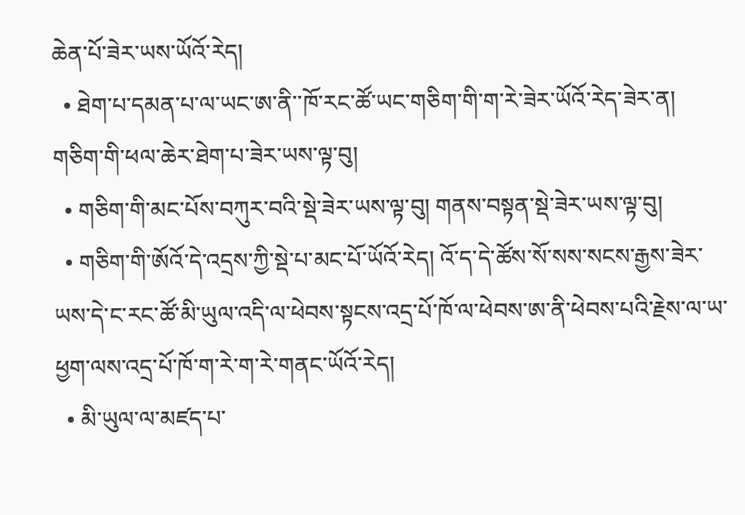ཆེན་པོ་ཟེར་ཡས་ཡོའོ་རེད།
  • ཐེག་པ་དམན་པ་ལ་ཡང་ཨ་ནི་་ཁོ་རང་ཚོ་ཡང་གཅིག་གི་ག་རེ་ཟེར་ཡོའོ་རེད་ཟེར་ན། གཅིག་གི་ཕལ་ཆེར་ཐེག་པ་ཟེར་ཡས་ལྟ་བུ།
  • གཅིག་གི་མང་པོས་བཀུར་བའི་སྡེ་ཟེར་ཡས་ལྟ་བུ། གནས་བསྟན་སྡེ་ཟེར་ཡས་ལྟ་བུ།
  • གཅིག་གི་ཨོའོ་དེ་འདྲས་ཀྱི་སྡེ་པ་མང་པོ་ཡོའོ་རེད། འོ་ད་དེ་ཚོས་སོ་སས་སངས་རྒྱས་ཟེར་ཡས་དེ་ང་རང་ཚོ་མི་ཡུལ་འདི་ལ་ཕེབས་སྟངས་འདྲ་པོ་ཁོ་ལ་ཕེབས་ཨ་ནི་ཕེབས་པའི་རྗེས་ལ་ཡ་ཕྱག་ལས་འདྲ་པོ་ཁོ་ག་རེ་ག་རེ་གནང་ཡོའོ་རེད།
  • མི་ཡུལ་ལ་མཛད་པ་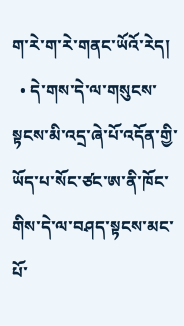ག་རེ་ག་རེ་གནང་ཡོའོ་རེད།
  • དེ་གས་དེ་ལ་གསུངས་སྟངས་མི་འདྲ་ཞེ་པོ་འདོན་གྱི་ཡོད་པ་སོང་ཙང་ཨ་ནི་ཁོང་གིས་དེ་ལ་བཤད་སྟངས་མང་པོ་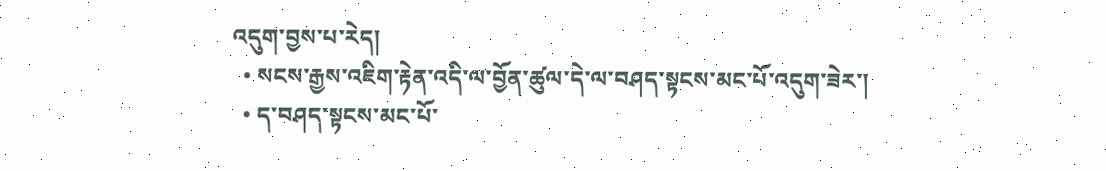འདུག་བྱས་པ་རེད།
  • སངས་རྒྱས་འཇིག་རྟེན་འདི་ལ་བྱོན་ཚུལ་དེ་ལ་བཤད་སྟངས་མང་པོ་འདུག་ཟེར་།
  • ད་བཤད་སྟངས་མང་པོ་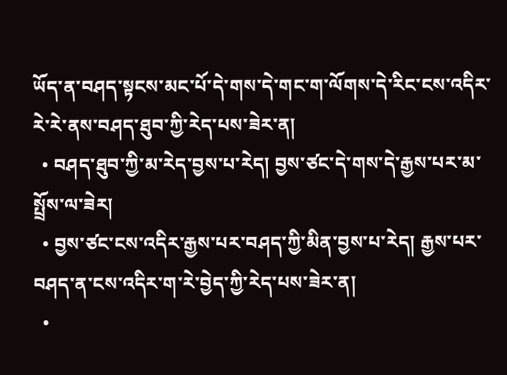ཡོད་ན་བཤད་སྟངས་མང་པོ་དེ་གས་དེ་གང་ག་ལོགས་དེ་རིང་ངས་འདིར་རེ་རེ་ནས་བཤད་ཐུབ་ཀྱི་རེད་པས་ཟེར་ན།
  • བཤད་ཐུབ་ཀྱི་མ་རེད་བྱས་པ་རེད། བྱས་ཙང་དེ་གས་དེ་རྒྱས་པར་མ་སྤྲོས་ལ་ཟེར།
  • བྱས་ཙང་ངས་འདིར་རྒྱས་པར་བཤད་ཀྱི་མིན་བྱས་པ་རེད། རྒྱས་པར་བཤད་ན་ངས་འདིར་ག་རེ་བྱེད་ཀྱི་རེད་པས་ཟེར་ན།
  •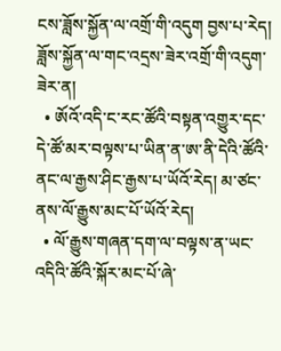ངས་ཟློས་སྐྱོན་ལ་འགྲོ་གི་འདུག བྱས་པ་རེད། ཟློས་སྐྱོན་ལ་གང་འདྲས་ཟེར་འགྲོ་གི་འདུག་ཟེར་ན།
  • ཨོའོ་འདི་ང་རང་ཚོའི་བསྟན་འགྱུར་དང་དེ་ཚོ་མར་བལྟས་པ་ཡིན་ན་ཨ་ནི་དེའི་ཚོའི་ནང་ལ་རྒྱས་ཤིང་རྒྱས་པ་ཡོའོ་རེད། མ་ཙང་ནས་ལོ་རྒྱུས་མང་པོ་ཡོའོ་རེད།
  • ལོ་རྒྱུས་གཞན་དག་ལ་བལྟས་ན་ཡང་འདིའི་ཚོའི་སྐོར་མང་པོ་ཞེ་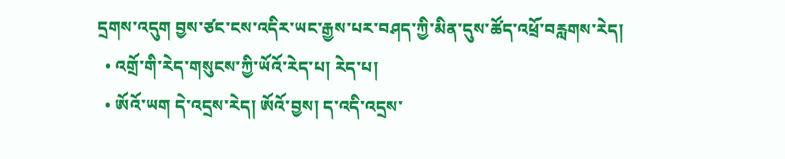དྲགས་འདུག བྱས་ཙང་ངས་འདིར་ཡང་རྒྱས་པར་བཤད་ཀྱི་མིན་དུས་ཚོད་འཕྲོ་བརླགས་རེད།
  • འགྲོ་གི་རེད་གསུངས་ཀྱི་ཡོའོ་རེད་པ། རེད་པ།
  • ཨོའོ་ཡག དེ་འདྲས་རེད། ཨོའོ་བྱས། ད་འདི་འདྲས་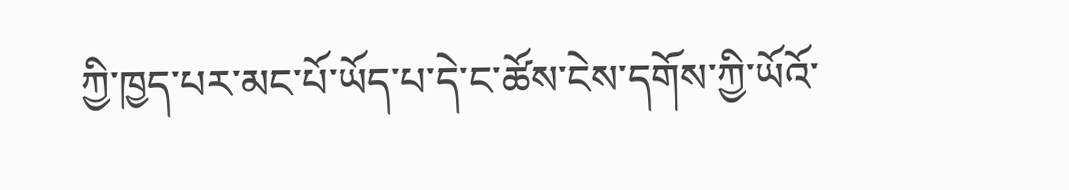ཀྱི་ཁྱད་པར་མང་པོ་ཡོད་པ་དེ་ང་ཚོས་ངེས་དགོས་ཀྱི་ཡོའོ་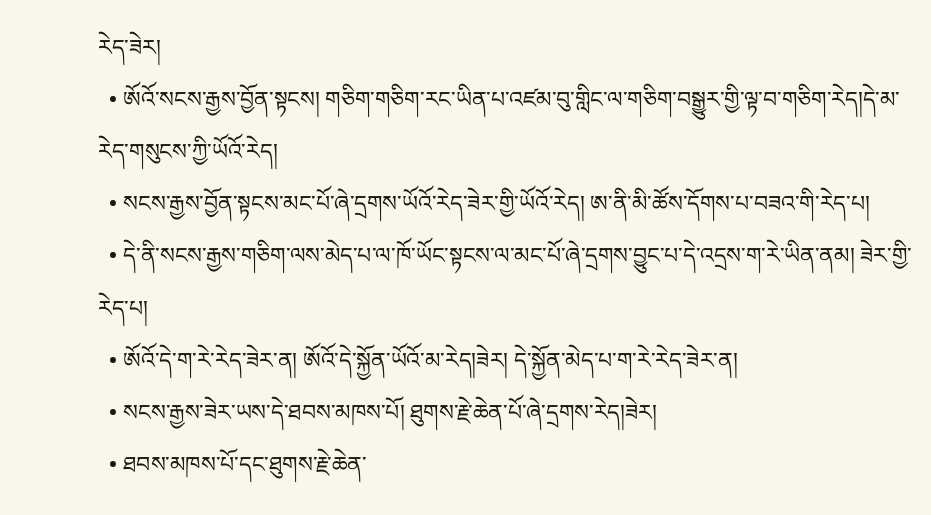རེད་ཟེར།
  • ཨོའོ་སངས་རྒྱས་བྱོན་སྟངས། གཅིག་གཅིག་རང་ཡིན་པ་འཛམ་བུ་གླིང་ལ་གཅིག་བསྒྱུར་གྱི་ལྟ་བ་གཅིག་རེད།དེ་མ་རེད་གསུངས་ཀྱི་ཡོའོ་རེད།
  • སངས་རྒྱས་བྱོན་སྟངས་མང་པོ་ཞེ་དྲགས་ཡོའོ་རེད་ཟེར་གྱི་ཡོའོ་རེད། ཨ་ནི་མི་ཚོས་དོགས་པ་བཟའ་གི་རེད་པ།
  • དེ་ནི་སངས་རྒྱས་གཅིག་ལས་མེད་པ་ལ་ཁོ་ཡོང་སྟངས་ལ་མང་པོ་ཞེ་དྲགས་བྱུང་པ་དེ་འདྲས་ག་རེ་ཡིན་ནམ། ཟེར་གྱི་རེད་པ།
  • ཨོའོ་དེ་ག་རེ་རེད་ཟེར་ན། ཨོའོ་དེ་སྐྱོན་ཡོའོ་མ་རེད།ཟེར། དེ་སྐྱོན་མེད་པ་ག་རེ་རེད་ཟེར་ན།
  • སངས་རྒྱས་ཟེར་ཡས་དེ་ཐབས་མཁས་པོ། ཐུགས་རྗེ་ཆེན་པོ་ཞེ་དྲགས་རེད།ཟེར།
  • ཐབས་མཁས་པོ་དང་ཐུགས་རྗེ་ཆེན་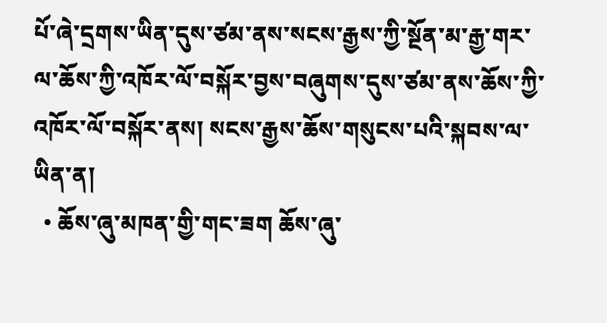པོ་ཞེ་དྲགས་ཡིན་དུས་ཙམ་ནས་སངས་རྒྱས་ཀྱི་སྔོན་མ་རྒྱ་གར་ལ་ཆོས་ཀྱི་འཁོར་ལོ་བསྐོར་བྱས་བཞུགས་དུས་ཙམ་ནས་ཆོས་ཀྱི་འཁོར་ལོ་བསྐོར་ནས། སངས་རྒྱས་ཆོས་གསུངས་པའི་སྐབས་ལ་ཡིན་ན།
  • ཆོས་ཞུ་མཁན་གྱི་གང་ཟག ཆོས་ཞུ་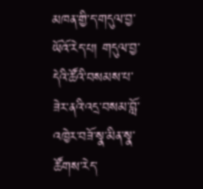མཁན་གྱི་ད་གདུལ་བྱ་ཡོའོ་རེད་པ། གདུལ་བྱ་དེའི་ཚོའི་བསམས་པ་ཟེར་ནའི་འདྲ་བསམ་བློ་འཁྱེར་བཟོ་སྣ་མིན་སྣ་ཚོགས་རེད་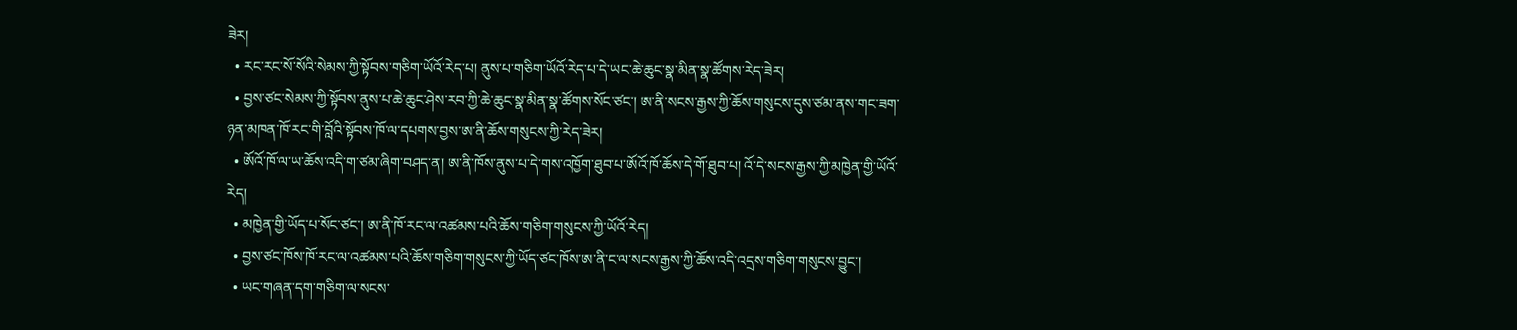ཟེར།
  • རང་རང་སོ་སོའི་སེམས་ཀྱི་སྟོབས་གཅིག་ཡོའོ་རེད་པ། ནུས་པ་གཅིག་ཡོའོ་རེད་པ་དེ་ཡང་ཆེ་ཆུང་སྣ་མིན་སྣ་ཚོགས་རེད་ཟེར།
  • བྱས་ཙང་སེམས་ཀྱི་སྟོབས་ནུས་པ་ཆེ་ཆུང་ཤེས་རབ་ཀྱི་ཆེ་ཆུང་སྣ་མིན་སྣ་ཚོགས་སོང་ཙང་། ཨ་ནི་སངས་རྒྱས་ཀྱི་ཆོས་གསུངས་དུས་ཙམ་ནས་གང་ཟག་ཉན་མཁན་ཁོ་རང་གི་བློའི་སྟོབས་ཁོ་ལ་དཔགས་བྱས་ཨ་ནི་ཆོས་གསུངས་ཀྱི་རེད་ཟེར།
  • ཨོའོ་ཁོ་ལ་ཡ་ཆོས་འདི་ག་ཙམ་ཞིག་བཤད་ན། ཨ་ནི་ཁོས་ནུས་པ་དེ་གས་འཁྱོག་ཐུབ་པ་ཨོའོ་ཁོ་ཆོས་དེ་གོ་ཐུབ་པ། འོ་དེ་སངས་རྒྱས་ཀྱི་མཁྱེན་གྱི་ཡོའོ་རེད།
  • མཁྱེན་གྱི་ཡོད་པ་སོང་ཙང་། ཨ་ནི་ཁོ་རང་ལ་འཚམས་པའི་ཆོས་གཅིག་གསུངས་ཀྱི་ཡོའོ་རེད།
  • བྱས་ཙང་ཁོས་ཁོ་རང་ལ་འཚམས་པའི་ཆོས་གཅིག་གསུངས་ཀྱི་ཡོད་ཙང་ཁོས་ཨ་ནི་ང་ལ་སངས་རྒྱས་ཀྱི་ཆོས་འདི་འདྲས་གཅིག་གསུངས་བྱུང་།
  • ཡང་གཞན་དག་གཅིག་ལ་སངས་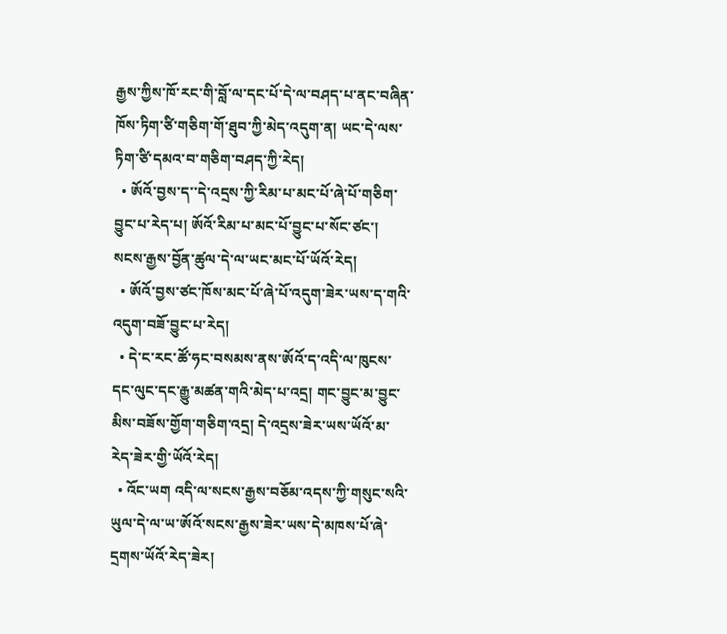རྒྱས་ཀྱིས་ཁོ་རང་གི་བློ་ལ་དང་པོ་དེ་ལ་བཤད་པ་ནང་བཞིན་ཁོས་ཏིག་ཙི་གཅིག་གོ་ཐུབ་ཀྱི་མེད་འདུག་ན། ཡང་དེ་ལས་ཏིག་ཙི་དམའ་བ་གཅིག་བཤད་ཀྱི་རེད།
  • ཨོའོ་བྱས་ད་་དེ་འདྲས་ཀྱི་རིམ་པ་མང་པོ་ཞེ་པོ་གཅིག་བྱུང་པ་རེད་པ། ཨོའོ་རིམ་པ་མང་པོ་བྱུང་པ་སོང་ཙང་། སངས་རྒྱས་བྱོན་ཚུལ་དེ་ལ་ཡང་མང་པོ་ཡོའོ་རེད།
  • ཨོའོ་བྱས་ཙང་ཁོས་མང་པོ་ཞེ་པོ་འདུག་ཟེར་ཡས་ད་གའི་འདུག་བཟོ་བྱུང་པ་རེད།
  • དེ་ང་རང་ཚོ་ཧང་བསམས་ནས་ཨོའོ་ད་འདི་ལ་ཁུངས་དང་ལུང་དང་རྒྱུ་མཚན་གའི་མེད་པ་འདྲ། གང་བྱུང་མ་བྱུང་མིས་བཟོས་གྱོག་གཅིག་འདྲ། དེ་འདྲས་ཟེར་ཡས་ཡོའོ་མ་རེད་ཟེར་གྱི་ཡོའོ་རེད།
  • འོང་ཡག འདི་ལ་སངས་རྒྱས་བཅོམ་འདས་ཀྱི་གསུང་སའི་ཡུལ་དེ་ལ་ཡ་ཨོའོ་སངས་རྒྱས་ཟེར་ཡས་དེ་མཁས་པོ་ཞེ་དྲགས་ཡོའོ་རེད་ཟེར།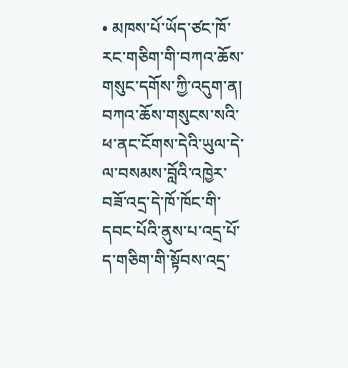• མཁས་པོ་ཡོད་ཙང་ཁོ་རང་གཅིག་གི་བཀའ་ཆོས་གསུང་དགོས་ཀྱི་འདུག་ན། བཀའ་ཆོས་གསུངས་སའི་ཕ་ནང་ངོགས་དེའི་ཡུལ་དེ་ལ་བསམས་བློའི་འཁྱེར་བཟོ་འདྲ་དེ་ཁོ་ཁོང་གི་དབང་པོའི་ནུས་པ་འདྲ་པོ་ད་གཅིག་གི་སྟོབས་འདྲ་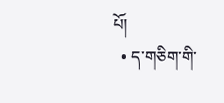པོ།
  • ད་གཅིག་གི་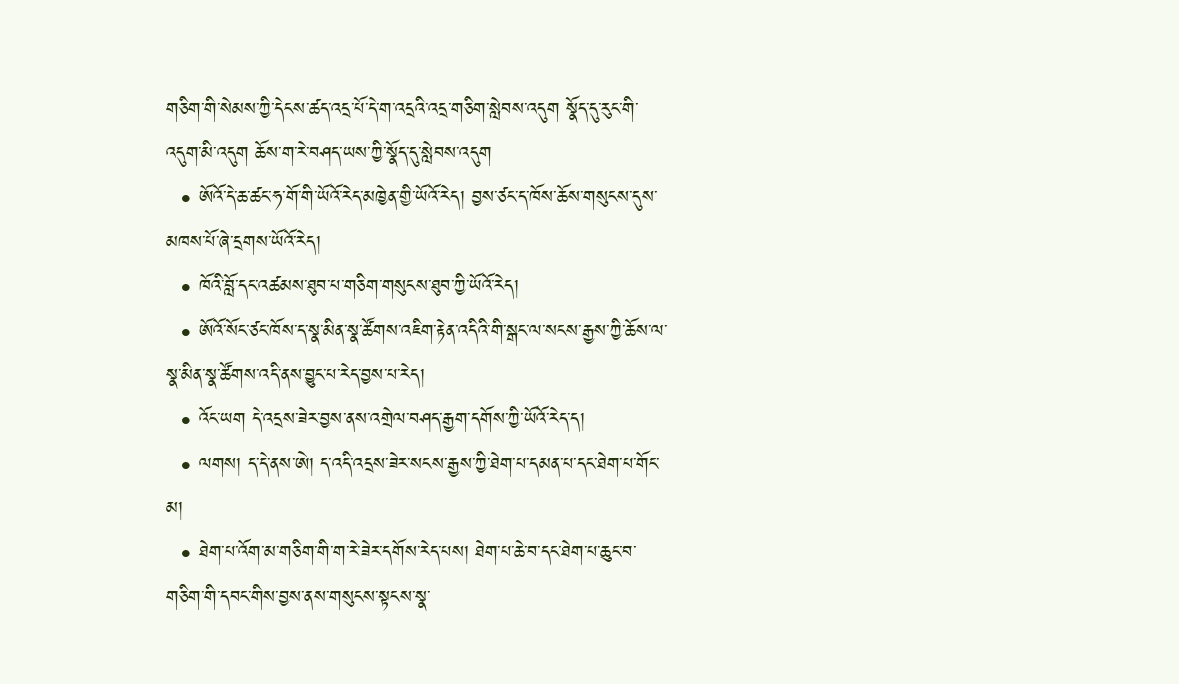གཅིག་གི་སེམས་ཀྱི་དེངས་ཚད་འདྲ་པོ་དེ་ག་འདྲའི་འདྲ་གཅིག་སླེབས་འདུག སྣོད་དུ་རུང་གི་འདུག་མི་འདུག ཆོས་ག་རེ་བཤད་ཡས་ཀྱི་སྣོད་དུ་སླེབས་འདུག
  • ཨོའོ་དེ་ཆ་ཚང་ཧ་གོ་གི་ཡོའོ་རེད་མཁྱེན་གྱི་ཡོའོ་རེད། བྱས་ཙང་ད་ཁོས་ཆོས་གསུངས་དུས་མཁས་པོ་ཞེ་དྲགས་ཡོའོ་རེད།
  • ཁོའི་བློ་དང་འཚམས་ཐུབ་པ་གཅིག་གསུངས་ཐུབ་ཀྱི་ཡོའོ་རེད།
  • ཨོའོ་སོང་ཙང་ཁོས་ད་སྣ་མིན་སྣ་ཚོགས་འཇིག་རྟེན་འདིའི་གི་སྒང་ལ་སངས་རྒྱས་ཀྱི་ཆོས་ལ་སྣ་མིན་སྣ་ཚོགས་འདི་ནས་བྱུང་པ་རེད་བྱས་པ་རེད།
  • འོང་ཡག དེ་འདྲས་ཟེར་བྱས་ནས་འགྲེལ་བཤད་རྒྱག་དགོས་ཀྱི་ཡོའོ་རེད་ད།
  • ལགས། ད་དེ་ནས་ཨེ། ད་འདི་འདྲས་ཟེར་སངས་རྒྱས་ཀྱི་ཐེག་པ་དམན་པ་དང་ཐེག་པ་གོང་མ།
  • ཐེག་པ་འོག་མ་གཅིག་གི་ག་རེ་ཟེར་དགོས་རེད་པས། ཐེག་པ་ཆེ་བ་དང་ཐེག་པ་ཆུང་བ་གཅིག་གི་དབང་གིས་བྱས་ནས་གསུངས་སྟངས་སྣ་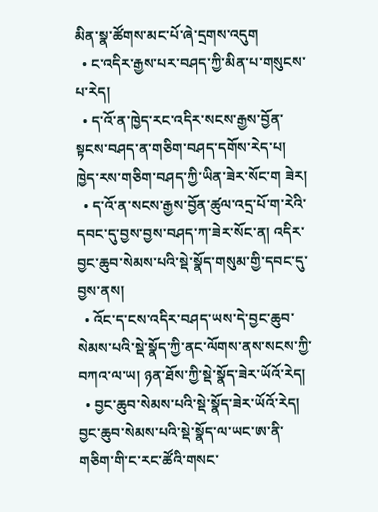མིན་སྣ་ཚོགས་མང་པོ་ཞེ་དྲགས་འདུག
  • ང་འདིར་རྒྱས་པར་བཤད་ཀྱི་མིན་པ་གསུངས་པ་རེད།
  • ད་འོ་ན་ཁྱེད་རང་འདིར་སངས་རྒྱས་བྱོན་སྟངས་བཤད་ན་གཅིག་བཤད་དགོས་རེད་པ། ཁྱེད་རས་གཅིག་བཤད་ཀྱི་ཡིན་ཟེར་སོང་ག ཟེར།
  • ད་འོ་ན་སངས་རྒྱས་བྱོན་ཚུལ་འདྲ་པོ་ག་རེའི་དབང་དུ་བྱས་བྱས་བཤད་ཀ་ཟེར་སོང་ན། འདིར་བྱང་ཆུབ་སེམས་པའི་སྡེ་སྣོད་གསུམ་གྱི་དབང་དུ་བྱས་ནས།
  • འོང་ད་ངས་འདིར་བཤད་ཡས་དེ་བྱང་ཆུབ་སེམས་པའི་སྡེ་སྣོད་ཀྱི་ནང་ལོགས་ནས་སངས་ཀྱི་བཀའ་ལ་ཡ། ཉན་ཐོས་ཀྱི་སྡེ་སྣོད་ཟེར་ཡོའོ་རེད།
  • བྱང་ཆུབ་སེམས་པའི་སྡེ་སྣོད་ཟེར་ཡོའོ་རེད། བྱང་ཆུབ་སེམས་པའི་སྡེ་སྣོད་ལ་ཡང་ཨ་ནི་གཅིག་གི་ང་རང་ཚོའི་གསང་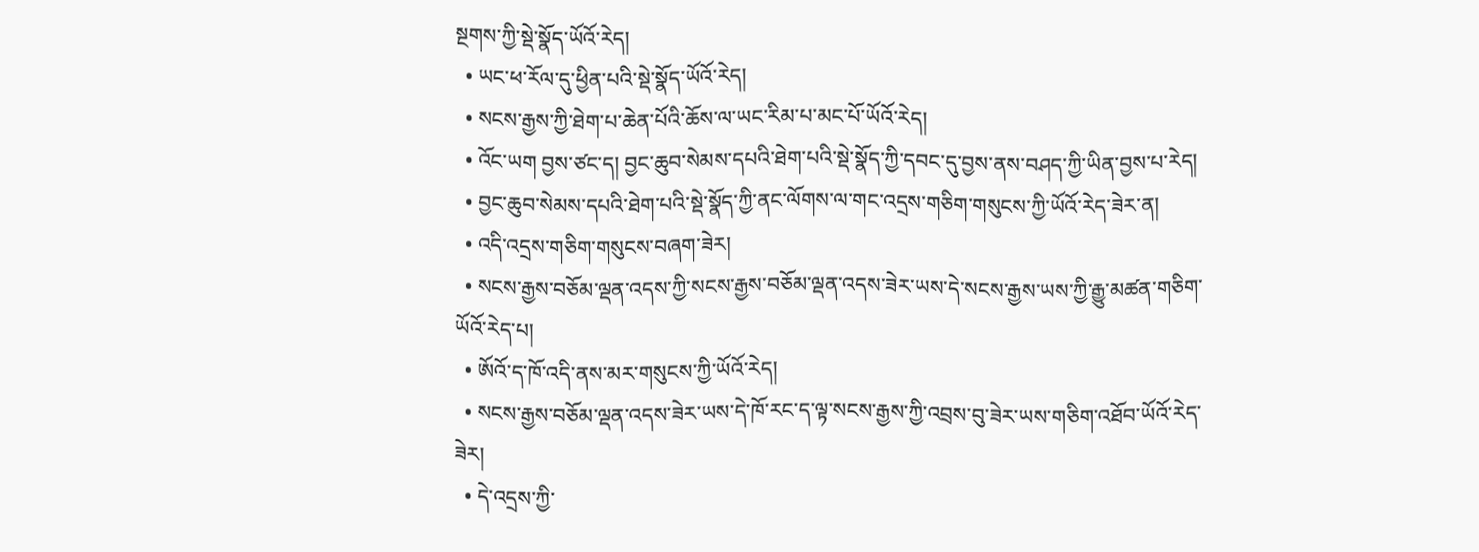སྔགས་ཀྱི་སྡེ་སྣོད་ཡོའོ་རེད།
  • ཡང་ཕ་རོལ་དུ་ཕྱིན་པའི་སྡེ་སྣོད་ཡོའོ་རེད།
  • སངས་རྒྱས་ཀྱི་ཐེག་པ་ཆེན་པོའི་ཆོས་ལ་ཡང་རིམ་པ་མང་པོ་ཡོའོ་རེད།
  • འོང་ཡག བྱས་ཙང་ད། བྱང་ཆུབ་སེམས་དཔའི་ཐེག་པའི་སྡེ་སྣོད་ཀྱི་དབང་དུ་བྱས་ནས་བཤད་ཀྱི་ཡིན་བྱས་པ་རེད།
  • བྱང་ཆུབ་སེམས་དཔའི་ཐེག་པའི་སྡེ་སྣོད་ཀྱི་ནང་ལོགས་ལ་གང་འདྲས་གཅིག་གསུངས་ཀྱི་ཡོའོ་རེད་ཟེར་ན།
  • འདི་འདྲས་གཅིག་གསུངས་བཞག་ཟེར།
  • སངས་རྒྱས་བཅོམ་ལྡན་འདས་ཀྱི་སངས་རྒྱས་བཅོམ་ལྡན་འདས་ཟེར་ཡས་དེ་སངས་རྒྱས་ཡས་ཀྱི་རྒྱུ་མཚན་གཅིག་ཡོའོ་རེད་པ།
  • ཨོའོ་ད་ཁོ་འདི་ནས་མར་གསུངས་ཀྱི་ཡོའོ་རེད།
  • སངས་རྒྱས་བཅོམ་ལྡན་འདས་ཟེར་ཡས་དེ་ཁོ་རང་ད་ལྟ་སངས་རྒྱས་ཀྱི་འབྲས་བུ་ཟེར་ཡས་གཅིག་འཐོབ་ཡོའོ་རེད་ཟེར།
  • དེ་འདྲས་ཀྱི་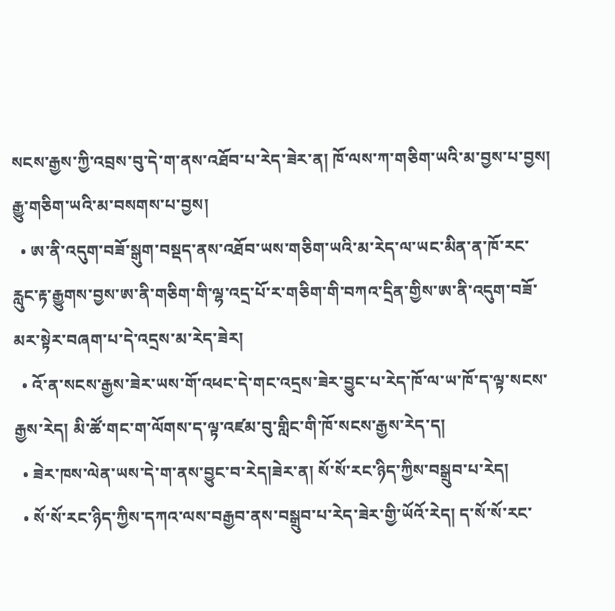སངས་རྒྱས་ཀྱི་འབྲས་བུ་དེ་ག་ནས་འཐོབ་པ་རེད་ཟེར་ན། ཁོ་ལས་ཀ་གཅིག་ཡའི་མ་བྱས་པ་བྱས། རྒྱུ་གཅིག་ཡའི་མ་བསགས་པ་བྱས།
  • ཨ་ནི་འདུག་བཟོ་སྒུག་བསྡད་ནས་འཐོབ་ཡས་གཅིག་ཡའི་མ་རེད་ལ་ཡང་མིན་ན་ཁོ་རང་རླུང་རྟ་རྒྱུགས་བྱས་ཨ་ནི་གཅིག་གི་ལྷ་འདྲ་པོ་ར་གཅིག་གི་བཀའ་དྲིན་གྱིས་ཨ་ནི་འདུག་བཟོ་མར་སྟེར་བཞག་པ་དེ་འདྲས་མ་རེད་ཟེར།
  • འོ་ན་སངས་རྒྱས་ཟེར་ཡས་གོ་འཕང་དེ་གང་འདྲས་ཟེར་བྱུང་པ་རེད་ཁོ་ལ་ཡ་ཁོ་ད་ལྟ་སངས་རྒྱས་རེད། མི་ཚོ་གང་ག་ལོགས་ད་ལྟ་འཛམ་བུ་གླིང་གི་ཁོ་སངས་རྒྱས་རེད་ད།
  • ཟེར་ཁས་ལེན་ཡས་དེ་ག་ནས་བྱུང་བ་རེད།ཟེར་ན། སོ་སོ་རང་ཉིད་ཀྱིས་བསྒྲུབ་པ་རེད།
  • སོ་སོ་རང་ཉིད་ཀྱིས་དཀའ་ལས་བརྒྱབ་ནས་བསྒྲུབ་པ་རེད་ཟེར་གྱི་ཡོའོ་རེད། ད་སོ་སོ་རང་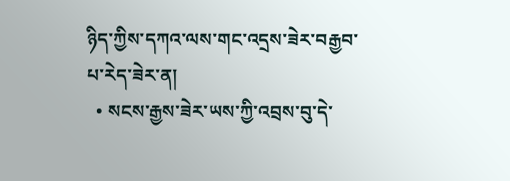ཉིད་ཀྱིས་དཀའ་ལས་གང་འདྲས་ཟེར་བརྒྱབ་པ་རེད་ཟེར་ན།
  • སངས་རྒྱས་ཟེར་ཡས་ཀྱི་འབྲས་བུ་དེ་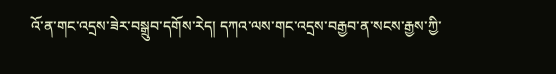འོ་ན་གང་འདྲས་ཟེར་བསྒྲུབ་དགོས་རེད། དཀའ་ལས་གང་འདྲས་བརྒྱབ་ན་སངས་རྒྱས་ཀྱི་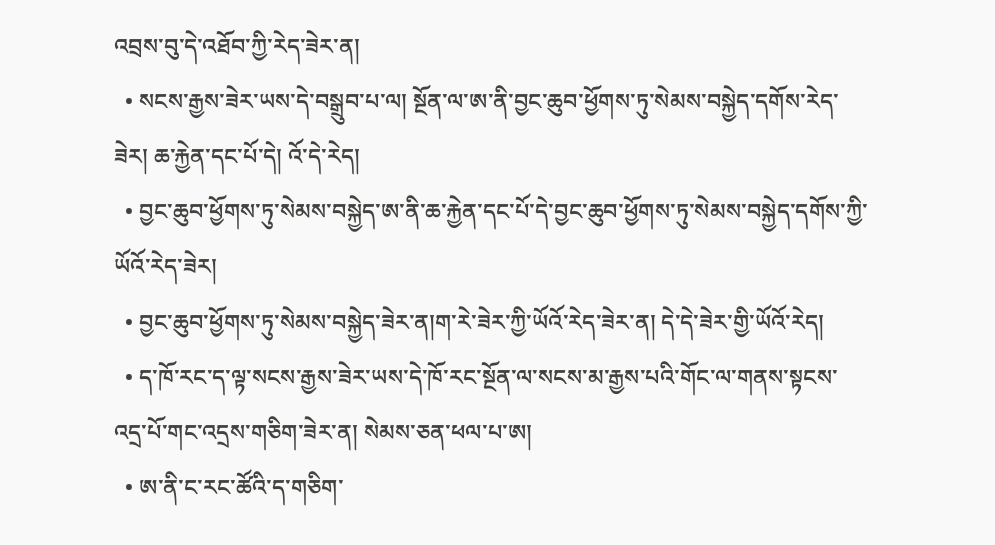འབྲས་བུ་དེ་འཐོབ་ཀྱི་རེད་ཟེར་ན།
  • སངས་རྒྱས་ཟེར་ཡས་དེ་བསྒྲུབ་པ་ལ། སྔོན་ལ་ཨ་ནི་བྱང་ཆུབ་ཕྱོགས་ཏུ་སེམས་བསྐྱེད་དགོས་རེད་ཟེར། ཆ་རྐྱེན་དང་པོ་དེ། འོ་དེ་རེད།
  • བྱང་ཆུབ་ཕྱོགས་ཏུ་སེམས་བསྐྱེད་ཨ་ནི་ཆ་རྐྱེན་དང་པོ་དེ་བྱང་ཆུབ་ཕྱོགས་ཏུ་སེམས་བསྐྱེད་དགོས་ཀྱི་ཡོའོ་རེད་ཟེར།
  • བྱང་ཆུབ་ཕྱོགས་ཏུ་སེམས་བསྐྱེད་ཟེར་ན།ག་རེ་ཟེར་ཀྱི་ཡོའོ་རེད་ཟེར་ན། དེ་དེ་ཟེར་གྱི་ཡོའོ་རེད།
  • ད་ཁོ་རང་ད་ལྟ་སངས་རྒྱས་ཟེར་ཡས་དེ་ཁོ་རང་སྔོན་ལ་སངས་མ་རྒྱས་པའི་གོང་ལ་གནས་སྟངས་འདྲ་པོ་གང་འདྲས་གཅིག་ཟེར་ན། སེམས་ཅན་ཕལ་པ་ཨ།
  • ཨ་ནི་ང་རང་ཚོའི་ད་གཅིག་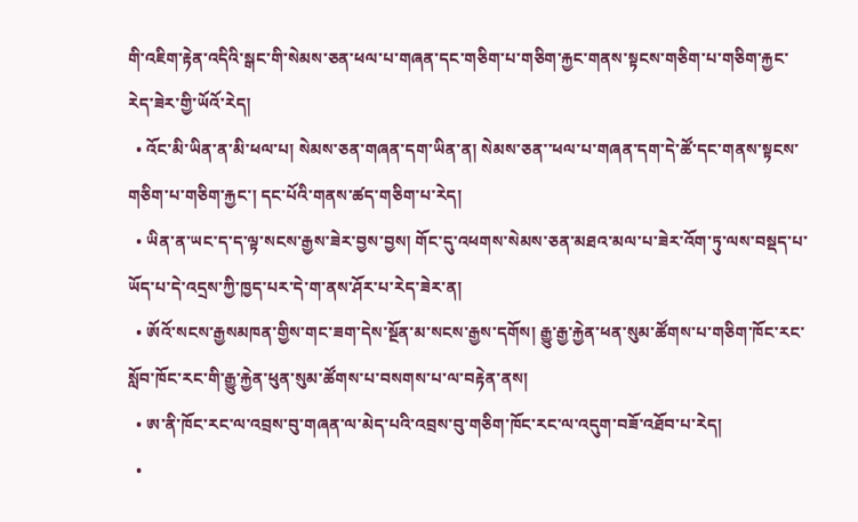གི་འཇིག་རྟེན་འདིའི་སྒང་གི་སེམས་ཅན་ཕལ་པ་གཞན་དང་གཅིག་པ་གཅིག་རྐྱང་གནས་སྟངས་གཅིག་པ་གཅིག་རྐྱང་རེད་ཟེར་གྱི་ཡོའོ་རེད།
  • འོང་མི་ཡིན་ན་མི་ཕལ་པ། སེམས་ཅན་གཞན་དག་ཡིན་ན། སེམས་ཅན་་ཕལ་པ་གཞན་དག་དེ་ཚོ་དང་གནས་སྟངས་གཅིག་པ་གཅིག་རྐྱང་། དང་པོའི་གནས་ཚད་གཅིག་པ་རེད།
  • ཡིན་ན་ཡང་ད་ད་ལྟ་སངས་རྒྱས་ཟེར་བྱས་བྱས། གོང་དུ་འཕགས་སེམས་ཅན་མཐའ་མལ་པ་ཟེར་འོག་ཏུ་ལས་བསྡད་པ་ཡོད་པ་དེ་འདྲས་ཀྱི་ཁྱད་པར་དེ་ག་ནས་ཤོར་པ་རེད་ཟེར་ན།
  • ཨོའོ་སངས་རྒྱསམཁན་གྱིས་གང་ཟག་དེས་སྔོན་མ་སངས་རྒྱས་དགོས། རྒྱུ་རྒྱ་རྐྱེན་ཕན་སུམ་ཚོགས་པ་གཅིག་ཁོང་རང་སློབ་ཁོང་རང་གི་རྒྱུ་རྐྱེན་ཕུན་སུམ་ཚོགས་པ་བསགས་པ་ལ་བརྟེན་ནས།
  • ཨ་ནི་ཁོང་རང་ལ་འབྲས་བུ་གཞན་ལ་མེད་པའི་འབྲས་བུ་གཅིག་ཁོང་རང་ལ་འདུག་བཟོ་འཐོབ་པ་རེད།
  •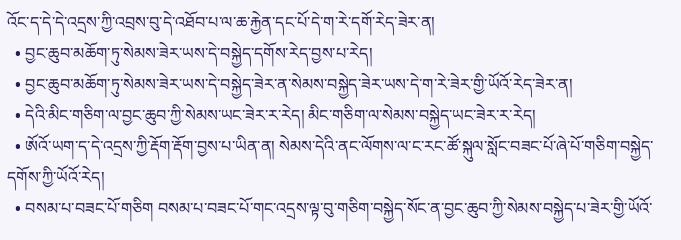འོང་ད་དེ་དེ་འདྲས་ཀྱི་འབྲས་བུ་དེ་འཐོབ་པ་ལ་ཆ་རྐྱེན་དང་པོ་དེ་ག་རེ་དགོ་རེད་ཟེར་ན།
  • བྱང་ཆུབ་མཆོག་ཏུ་སེམས་ཟེར་ཡས་དེ་བསྐྱེད་དགོས་རེད་བྱས་པ་རེད།
  • བྱང་ཆུབ་མཆོག་ཏུ་སེམས་ཟེར་ཡས་དེ་བསྐྱེད་ཟེར་ན་སེམས་བསྐྱེད་ཟེར་ཡས་དེ་ག་རེ་ཟེར་གྱི་ཡོའོ་རེད་ཟེར་ན།
  • དེའི་མིང་གཅིག་ལ་བྱང་ཆུབ་ཀྱི་སེམས་ཡང་ཟེར་ར་རེད། མིང་གཅིག་ལ་སེམས་བསྐྱེད་ཡང་ཟེར་ར་རེད།
  • ཨོའོ་ཡག་ད་དེ་འདྲས་ཀྱི་རྡོག་རྡོག་བྱས་པ་ཡིན་ན། སེམས་དེའི་ནང་ལོགས་ལ་ང་རང་ཚོ་སྐུལ་སློང་བཟང་པོ་ཞེ་པོ་གཅིག་བསྐྱེད་དགོས་ཀྱི་ཡོའོ་རེད།
  • བསམ་པ་བཟང་པོ་གཅིག བསམ་པ་བཟང་པོ་གང་འདྲས་ལྟ་བུ་གཅིག་བསྐྱེད་སོང་ན་བྱང་ཆུབ་ཀྱི་སེམས་བསྐྱེད་པ་ཟེར་གྱི་ཡོའོ་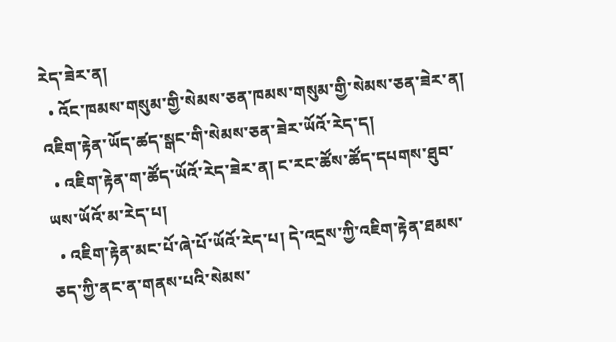རེད་ཟེར་ན།
  • འོང་ཁམས་གསུམ་གྱི་སེམས་ཅན་ཁམས་གསུམ་གྱི་སེམས་ཅན་ཟེར་ན། འཇིག་རྟེན་ཡོད་ཚད་སྒང་གི་སེམས་ཅན་ཟེར་ཡོའོ་རེད་ད།
  • འཇིག་རྟེན་ག་ཚོད་ཡོའོ་རེད་ཟེར་ན། ང་རང་ཚོས་ཚོད་དཔགས་ཐུབ་ཡས་ཡོའོ་མ་རེད་པ།
  • འཇིག་རྟེན་མང་པོ་ཞེ་པོ་ཡོའོ་རེད་པ། དེ་འདྲས་ཀྱི་འཇིག་རྟེན་ཐམས་ཅད་ཀྱི་ནང་ན་གནས་པའི་སེམས་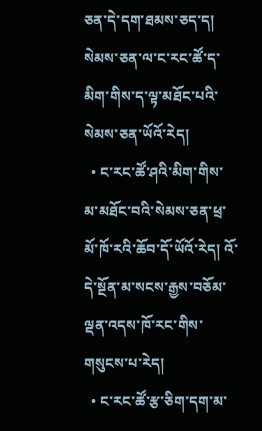ཅན་དེ་དག་ཐམས་ཅད་ད། སེམས་ཅན་ལ་ང་རང་ཚོ་ད་མིག་གིས་ད་ལྟ་མཐོང་པའི་སེམས་ཅན་ཡོའོ་རེད།
  • ང་རང་ཚོ་ཤའི་མིག་གིས་མ་མཐོང་བའི་སེམས་ཅན་ཕྲ་མོ་ཁོ་རའི་ཆོབ་དོ་ཡོའོ་རེད། འོ་དེ་སྔོན་མ་སངས་རྒྱས་བཅོམ་ལྡན་འདས་ཁོ་རང་གིས་གསུངས་པ་རེད།
  • ང་རང་ཚོ་རྩ་ཅིག་དག་མ་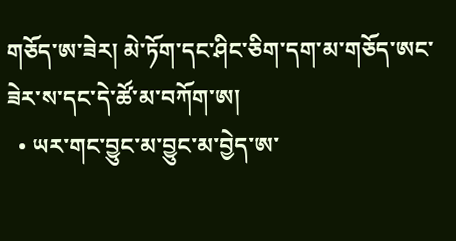གཅོད་ཨ་ཟེར། མེ་ཏོག་དང་ཤིང་ཅིག་དག་མ་གཅོད་ཨང་ཟེར་ས་དང་དེ་ཚོ་མ་བཀོག་ཨ།
  • ཡར་གང་བྱུང་མ་བྱུང་མ་བྱེད་ཨ་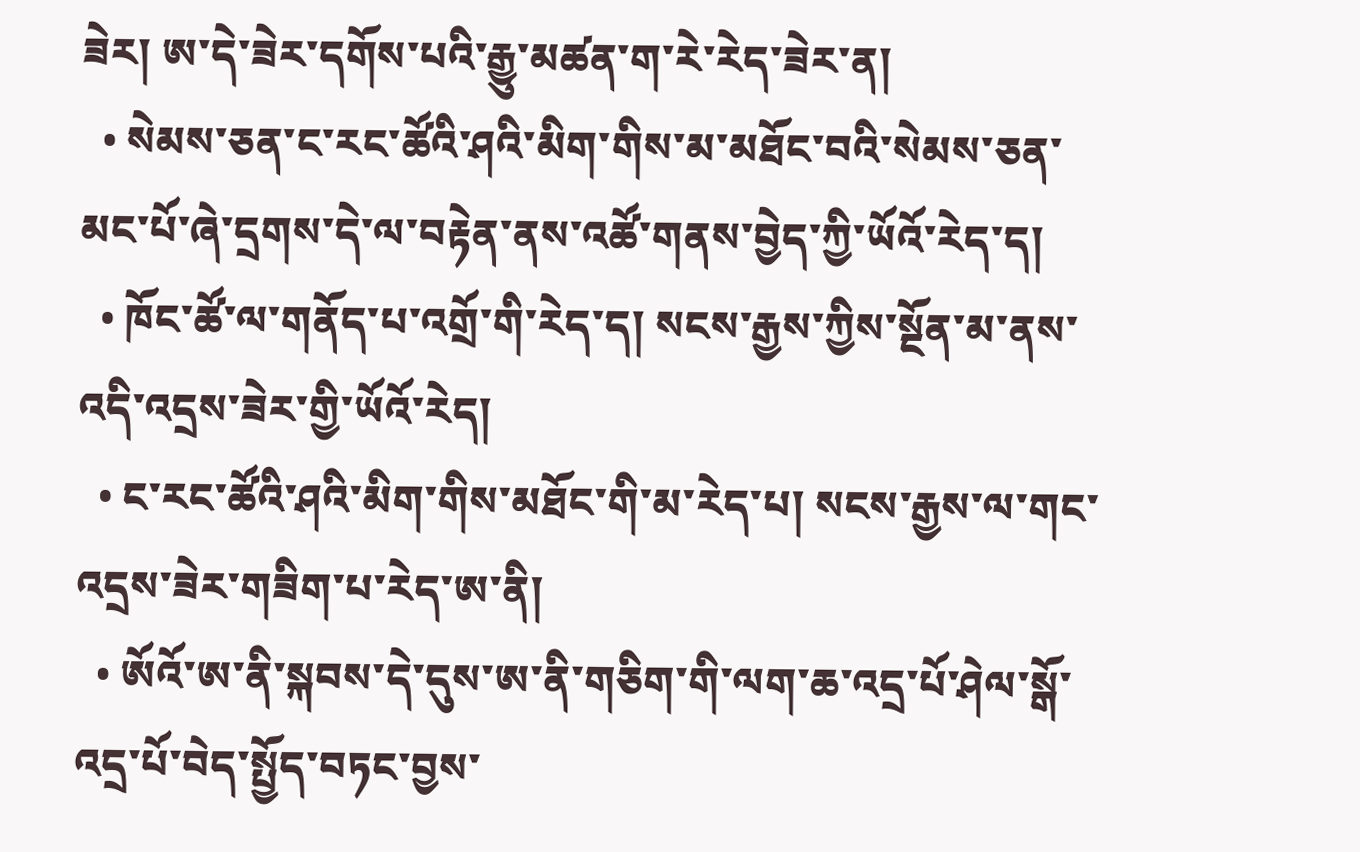ཟེར། ཨ་དེ་ཟེར་དགོས་པའི་རྒྱུ་མཚན་ག་རེ་རེད་ཟེར་ན།
  • སེམས་ཅན་ང་རང་ཚོའི་ཤའི་མིག་གིས་མ་མཐོང་བའི་སེམས་ཅན་མང་པོ་ཞེ་དྲགས་དེ་ལ་བརྟེན་ནས་འཚོ་གནས་བྱེད་ཀྱི་ཡོའོ་རེད་ད།
  • ཁོང་ཚོ་ལ་གནོད་པ་འགྲོ་གི་རེད་ད། སངས་རྒྱས་ཀྱིས་སྔོན་མ་ནས་འདི་འདྲས་ཟེར་གྱི་ཡོའོ་རེད།
  • ང་རང་ཚོའི་ཤའི་མིག་གིས་མཐོང་གི་མ་རེད་པ། སངས་རྒྱས་ལ་གང་འདྲས་ཟེར་གཟིག་པ་རེད་ཨ་ནི།
  • ཨོའོ་ཨ་ནི་སྐབས་དེ་དུས་ཨ་ནི་གཅིག་གི་ལག་ཆ་འདྲ་པོ་ཤེལ་སྒོ་འདྲ་པོ་བེད་སྤྱོད་བཏང་བྱས་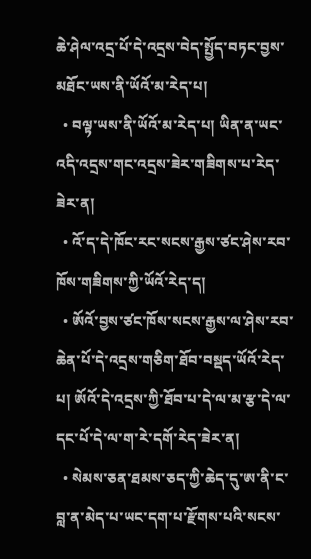ཆེ་ཤེལ་འདྲ་པོ་དེ་འདྲས་བེད་སྤྱོད་བཏང་བྱས་མཐོང་ཡས་ནི་ཡོའོ་མ་རེད་པ།
  • བལྟ་ཡས་ནི་ཡོའོ་མ་རེད་པ། ཡིན་ན་ཡང་འདི་འདྲས་གང་འདྲས་ཟེར་གཟིགས་པ་རེད་ཟེར་ན།
  • འོ་ད་དེ་ཁོང་རང་སངས་རྒྱས་ཙང་ཤེས་རབ་ཁོས་གཟིགས་ཀྱི་ཡོའོ་རེད་ད།
  • ཨོའོ་བྱས་ཙང་ཁོས་སངས་རྒྱས་ལ་ཤེས་རབ་ཆེན་པོ་དེ་འདྲས་གཅིག་ཐོབ་བསྡད་ཡོའོ་རེད་པ། ཨོའོ་དེ་འདྲས་ཀྱི་ཐོབ་པ་དེ་ལ་མ་རྩ་དེ་ལ་དང་པོ་དེ་ལ་ག་རེ་དགོ་རེད་ཟེར་ན།
  • སེམས་ཅན་ཐམས་ཅད་ཀྱི་ཆེད་དུ་ཨ་ནི་ང་བླ་ན་མེད་པ་ཡང་དག་པ་རྫོགས་པའི་སངས་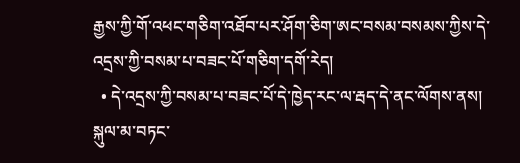རྒྱས་ཀྱི་གོ་འཕང་གཅིག་འཐོབ་པར་ཤོག་ཅིག་ཨང་བསམ་བསམས་ཀྱིས་དེ་འདྲས་ཀྱི་བསམ་པ་བཟང་པོ་གཅིག་དགོ་རེད།
  • དེ་འདྲས་ཀྱི་བསམ་པ་བཟང་པོ་དེ་ཁྱེད་རང་ལ་རྦད་དེ་ནང་ལོགས་ནས། སྐུལ་མ་བཏང་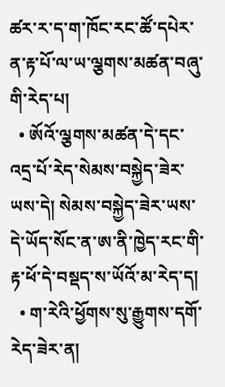ཚར་ར་ད་ག་ཁོང་རང་ཚོ་དཔེར་ན་རྟ་པོ་ལ་ཡ་ལྕགས་མཚན་བཞུ་གི་རེད་པ།
  • ཨོའོ་ལྕགས་མཚན་དེ་དང་འདྲ་པོ་རེད་སེམས་བསྐྱེད་ཟེར་ཡས་དེ། སེམས་བསྐྱེད་ཟེར་ཡས་དེ་ཡོད་སོང་ན་ཨ་ནི་ཁྱེད་རང་གི་རྟ་ཕོ་དེ་བསྡད་ས་ཡོའོ་མ་རེད་ད།
  • ག་རེའི་ཕྱོགས་སུ་རྒྱུགས་དགོ་རེད་ཟེར་ན།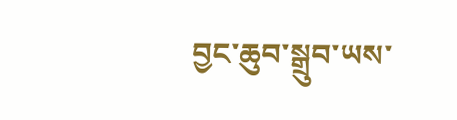བྱང་ཆུབ་སྒྲུབ་ཡས་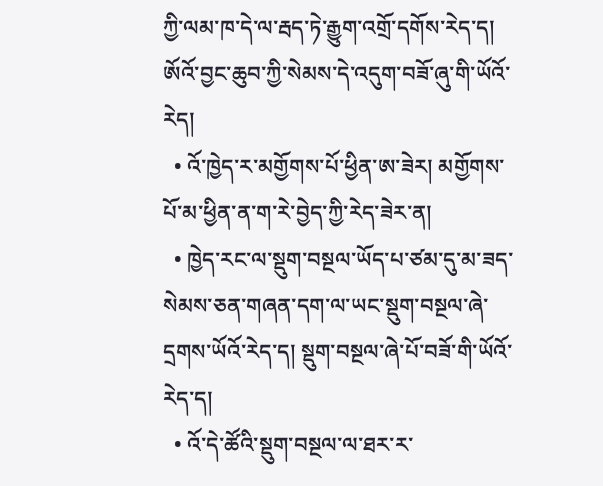ཀྱི་ལམ་ཁ་དེ་ལ་རྦད་ཏེ་རྒྱུག་འགྲོ་དགོས་རེད་ད། ཨོའོ་བྱང་ཆུབ་ཀྱི་སེམས་དེ་འདུག་བཟོ་ཞུ་གི་ཡོའོ་རེད།
  • འོ་ཁྱེད་ར་མགྱོགས་པོ་ཕྱིན་ཨ་ཟེར། མགྱོགས་པོ་མ་ཕྱིན་ན་ག་རེ་བྱེད་ཀྱི་རེད་ཟེར་ན།
  • ཁྱེད་རང་ལ་སྡུག་བསྔལ་ཡོད་པ་ཙམ་དུ་མ་ཟད་སེམས་ཅན་གཞན་དག་ལ་ཡང་སྡུག་བསྔལ་ཞེ་དྲགས་ཡོའོ་རེད་ད། སྡུག་བསྔལ་ཞེ་པོ་བཟོ་གི་ཡོའོ་རེད་ད།
  • འོ་དེ་ཚོའི་སྡུག་བསྔལ་ལ་ཐར་ར་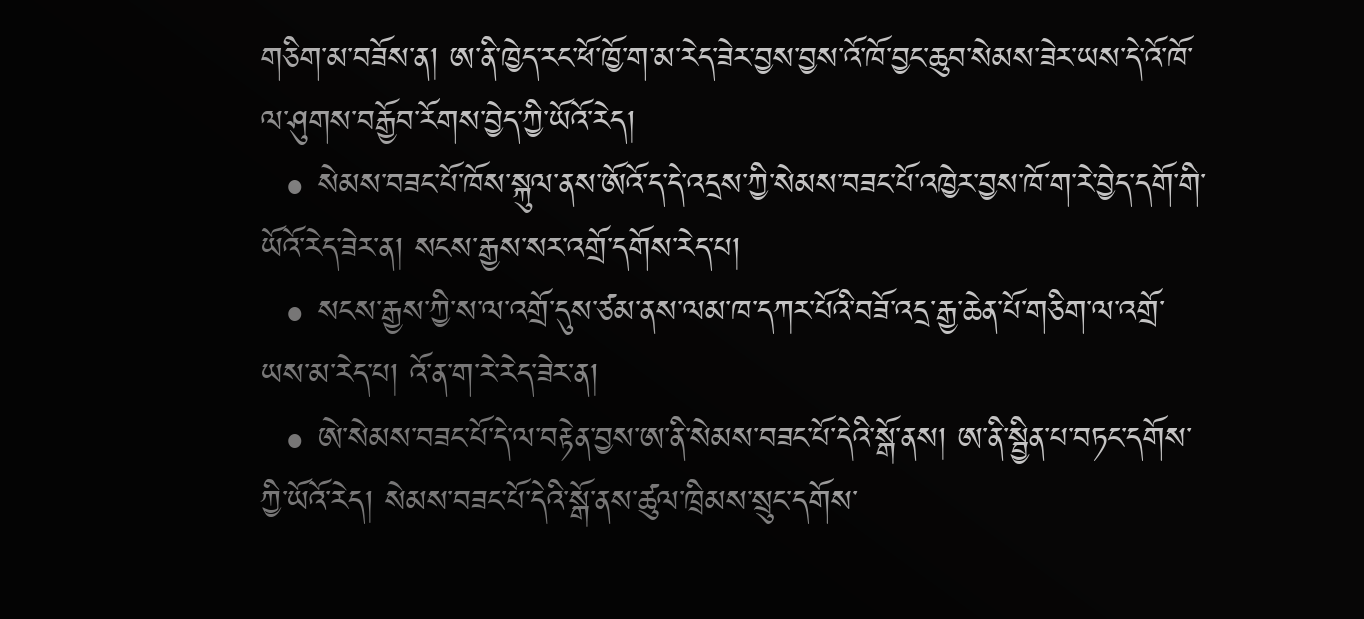གཅིག་མ་བཟོས་ན། ཨ་ནི་ཁྱེད་རང་ཕོ་ཁྱོ་ག་མ་རེད་ཟེར་བྱས་བྱས་འོ་ཁོ་བྱང་ཆུབ་སེམས་ཟེར་ཡས་དེ་འོ་ཁོ་ལ་ཤུགས་བརྒྱོབ་རོགས་བྱེད་ཀྱི་ཡོའོ་རེད།
  • སེམས་བཟང་པོ་ཁོས་སྐུལ་ནས་ཨོའོ་ད་དེ་འདྲས་ཀྱི་སེམས་བཟང་པོ་འཁྱེར་བྱས་ཁོ་ག་རེ་བྱེད་དགོ་གི་ཡོའོ་རེད་ཟེར་ན། སངས་རྒྱས་སར་འགྲོ་དགོས་རེད་པ།
  • སངས་རྒྱས་ཀྱི་ས་ལ་འགྲོ་དུས་ཙམ་ནས་ལམ་ཁ་དཀར་པོའི་བཟོ་འདྲ་རྒྱ་ཆེན་པོ་གཅིག་ལ་འགྲོ་ཡས་མ་རེད་པ། འོ་ན་ག་རེ་རེད་ཟེར་ན།
  • ཨེ་སེམས་བཟང་པོ་དེ་ལ་བརྟེན་བྱས་ཨ་ནི་སེམས་བཟང་པོ་དེའི་སྒོ་ནས། ཨ་ནི་སྦྱིན་པ་བཏང་དགོས་ཀྱི་ཡོའོ་རེད། སེམས་བཟང་པོ་དེའི་སྒོ་ནས་ཚུལ་ཁྲིམས་སྲུང་དགོས་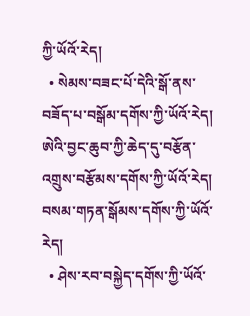ཀྱི་ཡོའོ་རེད།
  • སེམས་བཟང་པོ་དེའི་སྒོ་ནས་བཟོད་པ་བསྒོམ་དགོས་ཀྱི་ཡོའོ་རེད། ཨེའི་བྱང་ཆུབ་ཀྱི་ཆེད་དུ་བརྩོན་འགྲུས་བརྩོམས་དགོས་ཀྱི་ཡོའོ་རེད། བསམ་གཏན་སྒོམས་དགོས་ཀྱི་ཡོའོ་རེད།
  • ཤེས་རབ་བསྐྱེད་དགོས་ཀྱི་ཡོའོ་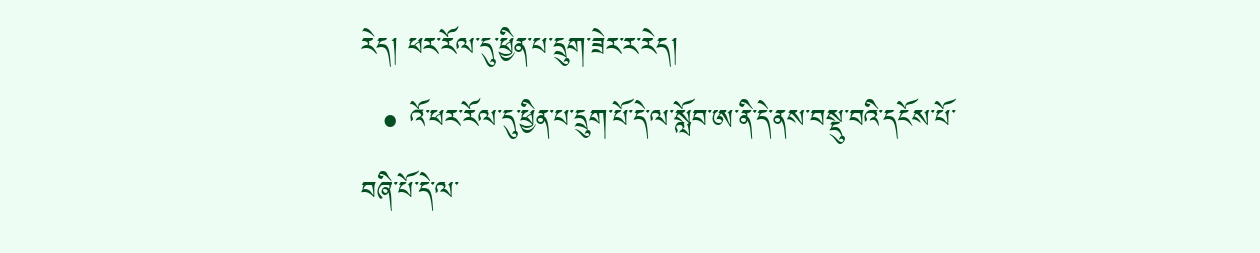རེད། ཕར་རོལ་དུ་ཕྱིན་པ་དྲུག་ཟེར་ར་རེད།
  • འོ་ཕར་རོལ་དུ་ཕྱིན་པ་དྲུག་པོ་དེ་ལ་སློབ་ཨ་ནི་དེ་ནས་བསྡུ་བའི་དངོས་པོ་བཞི་པོ་དེ་ལ་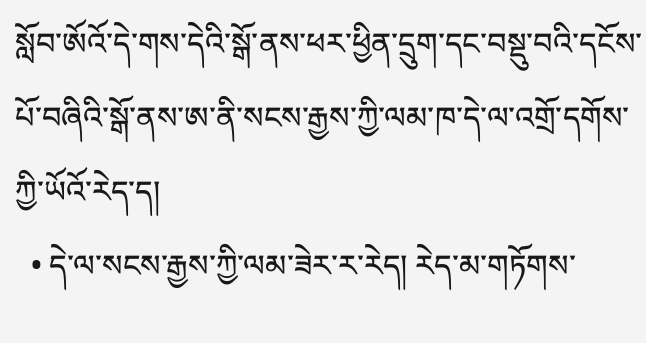སློབ་ཨོའོ་དེ་གས་དེའི་སྒོ་ནས་ཕར་ཕྱིན་དྲུག་དང་བསྡུ་བའི་དངོས་པོ་བཞིའི་སྒོ་ནས་ཨ་ནི་སངས་རྒྱས་ཀྱི་ལམ་ཁ་དེ་ལ་འགྲོ་དགོས་ཀྱི་ཡོའོ་རེད་ད།
  • དེ་ལ་སངས་རྒྱས་ཀྱི་ལམ་ཟེར་ར་རེད། རེད་མ་གཏོགས་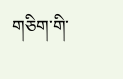གཅིག་གི་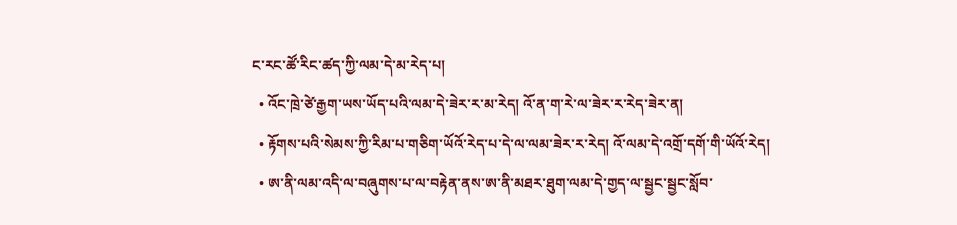ང་རང་ཚོ་རིང་ཚད་ཀྱི་ལམ་དེ་མ་རེད་པ།
  • འོང་ཁྲེ་ཙེ་རྒྱག་ཡས་ཡོད་པའི་ལམ་དེ་ཟེར་ར་མ་རེད། འོ་ན་ག་རེ་ལ་ཟེར་ར་རེད་ཟེར་ན།
  • རྟོགས་པའི་སེམས་ཀྱི་རིམ་པ་གཅིག་ཡོའོ་རེད་པ་དེ་ལ་ལམ་ཟེར་ར་རེད། འོ་ལམ་དེ་འགྲོ་དགོ་གི་ཡོའོ་རེད།
  • ཨ་ནི་ལམ་འདི་ལ་བཞུགས་པ་ལ་བརྟེན་ནས་ཨ་ནི་མཐར་ཐུག་ལམ་དེ་གྱད་ལ་སྦྱང་སྦྱང་སློབ་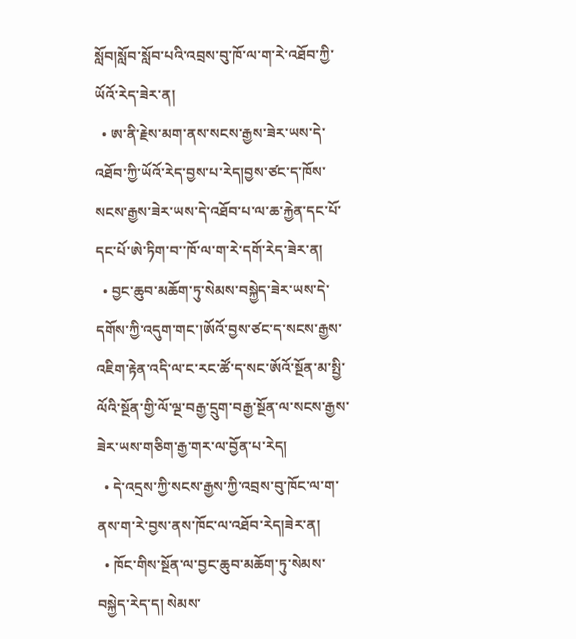སློབ།སློབ་སློབ་པའི་འབྲས་བུ་ཁོ་ལ་ག་རེ་འཐོབ་ཀྱི་ཡོའོ་རེད་ཟེར་ན།
  • ཨ་ནི་རྗེས་མག་ནས་སངས་རྒྱས་ཟེར་ཡས་དེ་འཐོབ་ཀྱི་ཡོའོ་རེད་བྱས་པ་རེད།བྱས་ཙང་ད་ཁོས་སངས་རྒྱས་ཟེར་ཡས་དེ་འཐོབ་པ་ལ་ཆ་རྐྱེན་དང་པོ་དང་པོ་ཨེ་ཏིག་བ་་ཁོ་ལ་ག་རེ་དགོ་རེད་ཟེར་ན།
  • བྱང་ཆུབ་མཆོག་ཏུ་སེམས་བསྐྱེད་ཟེར་ཡས་དེ་དགོས་ཀྱི་འདུག་གང་།ཨོའོ་བྱས་ཙང་ད་སངས་རྒྱས་འཇིག་རྟེན་འདི་ལ་ང་རང་ཚོ་ད་སང་ཨོའོ་སྔོན་མ་སྤྱི་ལོའི་སྔོན་གྱི་ལོ་ལྔ་བརྒྱ་དྲུག་བརྒྱ་སྔོན་ལ་སངས་རྒྱས་ཟེར་ཡས་གཅིག་རྒྱ་གར་ལ་བྱོན་པ་རེད།
  • དེ་འདྲས་ཀྱི་སངས་རྒྱས་ཀྱི་འབྲས་བུ་ཁོང་ལ་ག་ནས་ག་རེ་བྱས་ནས་ཁོང་ལ་འཐོབ་རེད།ཟེར་ན།
  • ཁོང་གིས་སྔོན་ལ་བྱང་ཆུབ་མཆོག་ཏུ་སེམས་བསྐྱེད་རེད་ད། སེམས་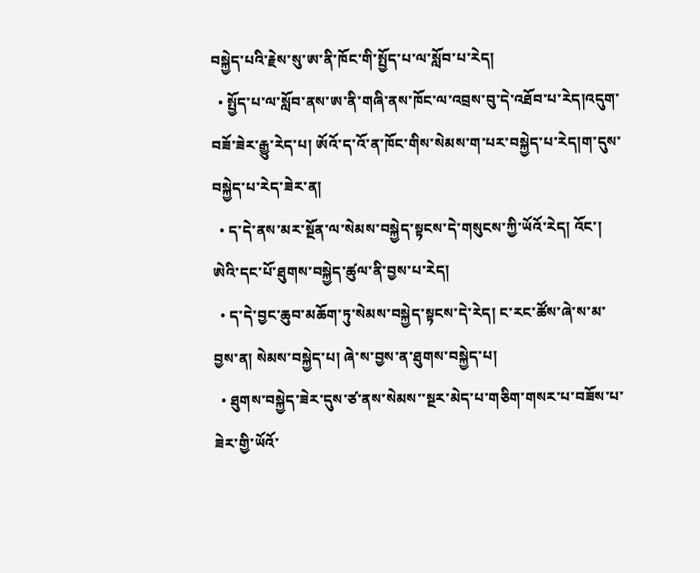བསྐྱེད་པའི་རྗེས་སུ་ཨ་ནི་ཁོང་གི་སྤྱོད་པ་ལ་སློབ་པ་རེད།
  • སྤྱོད་པ་ལ་སློབ་ནས་ཨ་ནི་གཞི་ནས་ཁོང་ལ་འབྲས་བུ་དེ་འཐོབ་པ་རེད།འདུག་བཟོ་ཟེར་རྒྱུ་རེད་པ། ཨོའོ་ད་འོ་ན་ཁོང་གིས་སེམས་ག་པར་བསྐྱེད་པ་རེད།ག་དུས་བསྐྱེད་པ་རེད་ཟེར་ན།
  • ད་དེ་ནས་མར་སྔོན་ལ་སེམས་བསྐྱེད་སྟངས་དེ་གསུངས་ཀྱི་ཡོའོ་རེད། འོང་། ཨེའི་དང་པོ་ཐུགས་བསྐྱེད་ཚུལ་ནི་བྱས་པ་རེད།
  • ད་དེ་བྱང་ཆུབ་མཆོག་ཏུ་སེམས་བསྐྱེད་སྟངས་དེ་རེད། ང་རང་ཚོས་ཞེ་ས་མ་བྱས་ན། སེམས་བསྐྱེད་པ། ཞེ་ས་བྱས་ན་ཐུགས་བསྐྱེད་པ།
  • ཐུགས་བསྐྱེད་ཟེར་དུས་ཙ་ནས་སེམས་་སྔར་མེད་པ་གཅིག་གསར་པ་བཟོས་པ་ཟེར་གྱི་ཡོའོ་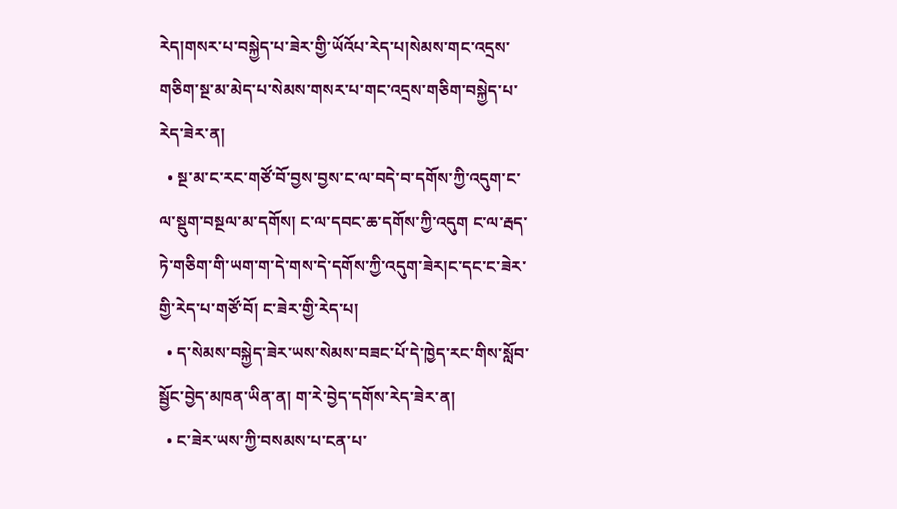རེད།གསར་པ་བསྐྱེད་པ་ཟེར་གྱི་ཡོའོཔ་རེད་པ།སེམས་གང་འདྲས་གཅིག་སྔ་མ་མེད་པ་སེམས་གསར་པ་གང་འདྲས་གཅིག་བསྐྱེད་པ་རེད་ཟེར་ན།
  • སྔ་མ་ང་རང་གཙོ་བོ་བྱས་བྱས་ང་ལ་བདེ་བ་དགོས་ཀྱི་འདུག་ང་ལ་སྡུག་བསྔལ་མ་དགོས། ང་ལ་དབང་ཆ་དགོས་ཀྱི་འདུག ང་ལ་རྦད་ཏེ་གཅིག་གི་ཡག་ག་དེ་གས་དེ་དགོས་ཀྱི་འདུག་ཟེར།ང་དང་ང་ཟེར་གྱི་རེད་པ་གཙོ་བོ། ང་ཟེར་གྱི་རེད་པ།
  • ད་སེམས་བསྐྱེད་ཟེར་ཡས་སེམས་བཟང་པོ་དེ་ཁྱེད་རང་གིས་སློབ་སྦྱོང་བྱེད་མཁན་ཡིན་ན། ག་རེ་བྱེད་དགོས་རེད་ཟེར་ན།
  • ང་ཟེར་ཡས་ཀྱི་བསམས་པ་ངན་པ་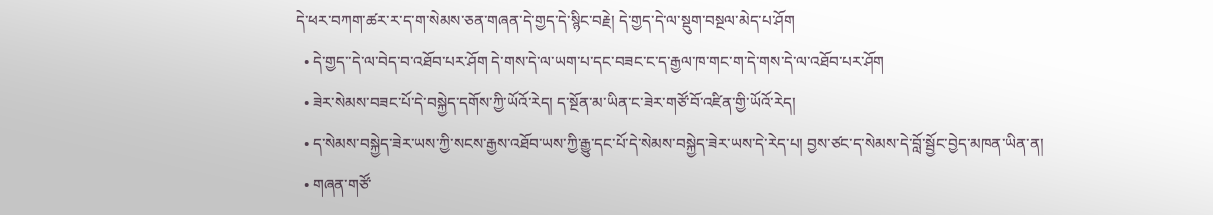དེ་ཕར་བཀག་ཚར་ར་ད་ག་སེམས་ཅན་གཞན་དེ་གྱད་དེ་སྙིང་བརྗེ། དེ་གྱད་དེ་ལ་སྡུག་བསྔལ་མེད་པ་ཤོག
  • དེ་གྱད་་དེ་ལ་བེད་བ་འཐོབ་པར་ཤོག དེ་གས་དེ་ལ་ཡག་པ་དང་བཟང་ང་ད་རྒྱལ་ཁ་གང་ག་དེ་གས་དེ་ལ་འཐོབ་པར་ཤོག
  • ཟེར་སེམས་བཟང་པོ་དེ་བསྐྱེད་དགོས་ཀྱི་ཡོའོ་རེད། ད་སྔོན་མ་ཡིན་ང་ཟེར་གཙོ་བོ་འཛིན་གྱི་ཡོའོ་རེད།
  • ད་སེམས་བསྐྱེད་ཟེར་ཡས་ཀྱི་སངས་རྒྱས་འཐོབ་ཡས་ཀྱི་རྒྱུ་དང་པོ་དེ་སེམས་བསྐྱེད་ཟེར་ཡས་དེ་རེད་པ། བྱས་ཙང་ད་སེམས་དེ་བློ་སྦྱོང་བྱེད་མཁན་ཡིན་ན།
  • གཞན་གཙོ་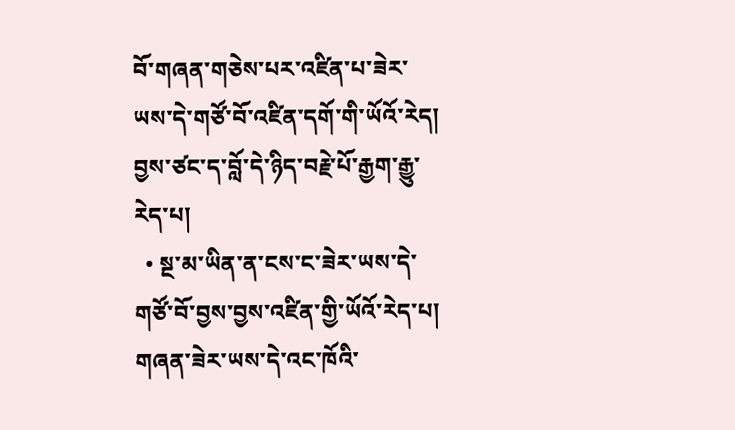བོ་གཞན་གཅེས་པར་འཛིན་པ་ཟེར་ཡས་དེ་གཙོ་བོ་འཛིན་དགོ་གི་ཡོའོ་རེད། བྱས་ཙང་ད་བློ་དེ་ཉིད་བརྗེ་པོ་རྒྱག་རྒྱུ་རེད་པ།
  • སྔ་མ་ཡིན་ན་ངས་ང་ཟེར་ཡས་དེ་གཙོ་བོ་བྱས་བྱས་འཛིན་གྱི་ཡོའོ་རེད་པ། གཞན་ཟེར་ཡས་དེ་འང་ཁོའི་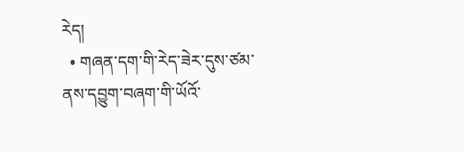རེད།
  • གཞན་དག་གི་རེད་ཟེར་དུས་ཙམ་ནས་དབྱུག་བཞག་གི་ཡོའོ་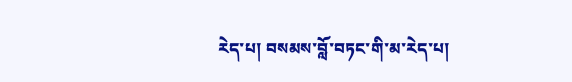རེད་པ། བསམས་བློ་བཏང་གི་མ་རེད་པ།